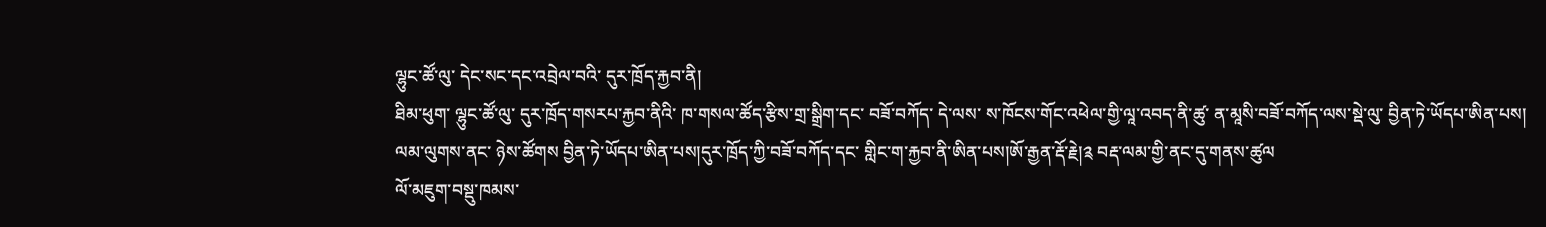ལྷུང་ཚོ་ལུ་ དེང་སང་དང་འབྲེལ་བའི་ དུར་ཁྲོད་རྐྱབ་ནི།
ཐིམ་ཕུག་ ལྷུང་ཚོ་ལུ་ དུར་ཁྲོད་གསརཔ་རྐྱབ་ནིའི་ ཁ་གསལ་ཚོད་རྩིས་གྲ་སྒྲིག་དང་ བཟོ་བཀོད་ དེ་ལས་ ས་ཁོངས་གོང་འཕེལ་གྱི་ལཱ་འབད་ནི་ཚུ་ ན་མཱསི་བཟོ་བཀོད་ལས་སྡེ་ལུ་ བྱིན་ཏེ་ཡོདཔ་ཨིན་པས།
ལམ་ལུགས་ནང་ ཉེས་ཚོགས བྱིན་ཏེ་ཡོདཔ་ཨིན་པས།དུར་ཁྲོད་ཀྱི་བཟོ་བཀོད་དང་ གླིང་ག་རྐྱབ་ནི་ཨིན་པས།ཨོ་རྒྱན་རྡོ་རྗེ།༉ བརྡ་ལམ་གྱི་ནང་དུ་གནས་ཚུལ
ལོ་མཇུག་བསྡུ་ཁམས་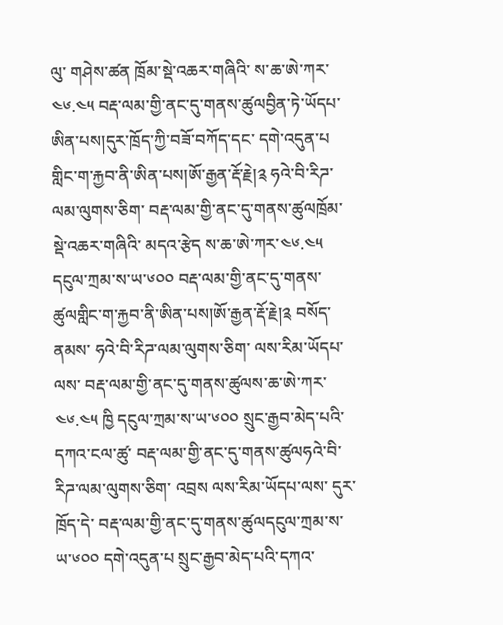ལུ་ གཤེས་ཚན ཁྲོམ་སྡེ་འཆར་གཞིའི་ ས་ཆ་ཨེ་ཀར་༤༦.༤༥ བརྡ་ལམ་གྱི་ནང་དུ་གནས་ཚུལབྱིན་ཏེ་ཡོདཔ་ཨིན་པས།དུར་ཁྲོད་ཀྱི་བཟོ་བཀོད་དང་ དགེ་འདུན་པ གླིང་ག་རྐྱབ་ནི་ཨིན་པས།ཨོ་རྒྱན་རྡོ་རྗེ།༉ ཧའེ་བི་རིཌ་ལམ་ལུགས་ཅིག་ བརྡ་ལམ་གྱི་ནང་དུ་གནས་ཚུལཁྲོམ་སྡེ་འཆར་གཞིའི་ མདའ་རྩེད ས་ཆ་ཨེ་ཀར་༤༦.༤༥ དངུལ་ཀྲམ་ས་ཡ་༦༠༠ བརྡ་ལམ་གྱི་ནང་དུ་གནས་ཚུལགླིང་ག་རྐྱབ་ནི་ཨིན་པས།ཨོ་རྒྱན་རྡོ་རྗེ།༉ བསོད་ནམས་ ཧའེ་བི་རིཌ་ལམ་ལུགས་ཅིག་ ལས་རིམ་ཡོདཔ་ལས་ བརྡ་ལམ་གྱི་ནང་དུ་གནས་ཚུལས་ཆ་ཨེ་ཀར་༤༦.༤༥ ཁྱི དངུལ་ཀྲམ་ས་ཡ་༦༠༠ སྲུང་རྒྱབ་མེད་པའི་དཀའ་ངལ་ཚུ་ བརྡ་ལམ་གྱི་ནང་དུ་གནས་ཚུལཧའེ་བི་རིཌ་ལམ་ལུགས་ཅིག་ འབྲས ལས་རིམ་ཡོདཔ་ལས་ དུར་ཁྲོད་དེ་ བརྡ་ལམ་གྱི་ནང་དུ་གནས་ཚུལདངུལ་ཀྲམ་ས་ཡ་༦༠༠ དགེ་འདུན་པ སྲུང་རྒྱབ་མེད་པའི་དཀའ་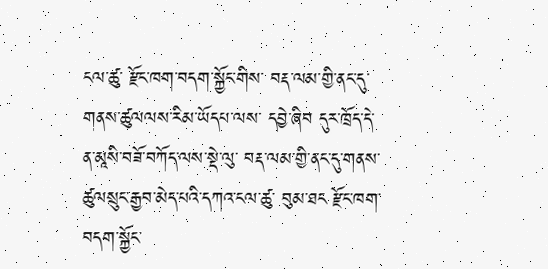ངལ་ཚུ་ རྫོང་ཁག་བདག་སྐྱོང་གིས་ བརྡ་ལམ་གྱི་ནང་དུ་གནས་ཚུལལས་རིམ་ཡོདཔ་ལས་ དབྱེ་ཞིབ དུར་ཁྲོད་དེ་ ན་མཱསི་བཟོ་བཀོད་ལས་སྡེ་ལུ་ བརྡ་ལམ་གྱི་ནང་དུ་གནས་ཚུལསྲུང་རྒྱབ་མེད་པའི་དཀའ་ངལ་ཚུ་ བུམ་ཐང རྫོང་ཁག་བདག་སྐྱོང་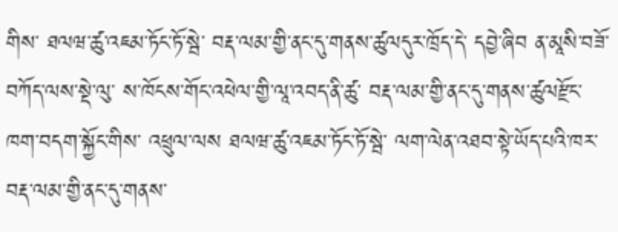གིས་ ཐལཝ་ཚུ་འཇམ་ཏོང་ཏོ་སྦེ་ བརྡ་ལམ་གྱི་ནང་དུ་གནས་ཚུལདུར་ཁྲོད་དེ་ དབྱེ་ཞིབ ན་མཱསི་བཟོ་བཀོད་ལས་སྡེ་ལུ་ ས་ཁོངས་གོང་འཕེལ་གྱི་ལཱ་འབད་ནི་ཚུ་ བརྡ་ལམ་གྱི་ནང་དུ་གནས་ཚུལརྫོང་ཁག་བདག་སྐྱོང་གིས་ འཕྲུལ་ལས ཐལཝ་ཚུ་འཇམ་ཏོང་ཏོ་སྦེ་ ལག་ལེན་འཐབ་སྟེ་ཡོད་པའི་ཁར་ བརྡ་ལམ་གྱི་ནང་དུ་གནས་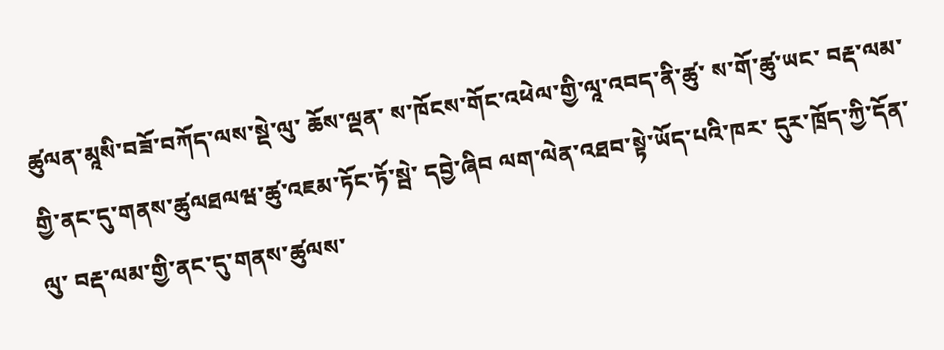ཚུལན་མཱསི་བཟོ་བཀོད་ལས་སྡེ་ལུ་ ཆོས་ལྡན་ ས་ཁོངས་གོང་འཕེལ་གྱི་ལཱ་འབད་ནི་ཚུ་ ས་གོ་ཚུ་ཡང་ བརྡ་ལམ་གྱི་ནང་དུ་གནས་ཚུལཐལཝ་ཚུ་འཇམ་ཏོང་ཏོ་སྦེ་ དབྱེ་ཞིབ ལག་ལེན་འཐབ་སྟེ་ཡོད་པའི་ཁར་ དུར་ཁྲོད་ཀྱི་དོན་ལུ་ བརྡ་ལམ་གྱི་ནང་དུ་གནས་ཚུལས་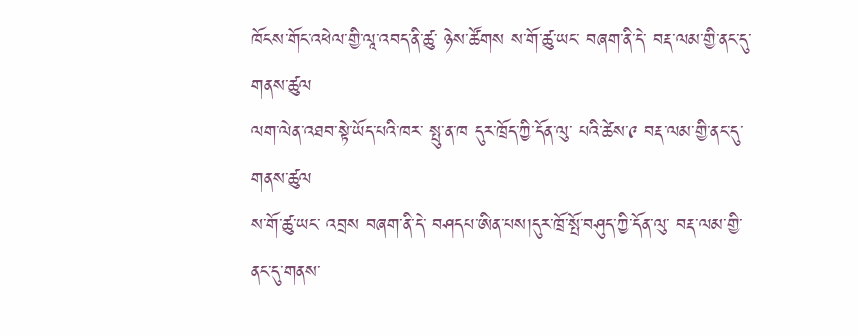ཁོངས་གོང་འཕེལ་གྱི་ལཱ་འབད་ནི་ཚུ་ ཉེས་ཚོགས ས་གོ་ཚུ་ཡང་ བཞག་ནི་དེ་ བརྡ་ལམ་གྱི་ནང་དུ་གནས་ཚུལ
ལག་ལེན་འཐབ་སྟེ་ཡོད་པའི་ཁར་ སྤུ་ན་ཁ དུར་ཁྲོད་ཀྱི་དོན་ལུ་ པའི་ཚེས་༩ བརྡ་ལམ་གྱི་ནང་དུ་གནས་ཚུལ
ས་གོ་ཚུ་ཡང་ འབྲས བཞག་ནི་དེ་ བཤདཔ་ཨིན་པས།དུར་ཁྲོ་སྤོ་བཤུད་ཀྱི་དོན་ལུ་ བརྡ་ལམ་གྱི་ནང་དུ་གནས་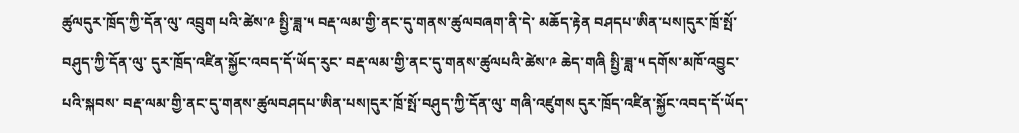ཚུལདུར་ཁྲོད་ཀྱི་དོན་ལུ་ འབྲུག པའི་ཚེས་༩ སྤྱི་ཟླ་༥ བརྡ་ལམ་གྱི་ནང་དུ་གནས་ཚུལབཞག་ནི་དེ་ མཆོད་རྟེན བཤདཔ་ཨིན་པས།དུར་ཁྲོ་སྤོ་བཤུད་ཀྱི་དོན་ལུ་ དུར་ཁྲོད་འཛིན་སྐྱོང་འབད་དོ་ཡོད་རུང་ བརྡ་ལམ་གྱི་ནང་དུ་གནས་ཚུལཔའི་ཚེས་༩ ཆེད་གཞི སྤྱི་ཟླ་༥ དགོས་མཁོ་འབྱུང་པའི་སྐབས་ བརྡ་ལམ་གྱི་ནང་དུ་གནས་ཚུལབཤདཔ་ཨིན་པས།དུར་ཁྲོ་སྤོ་བཤུད་ཀྱི་དོན་ལུ་ གཞི་འཛུགས དུར་ཁྲོད་འཛིན་སྐྱོང་འབད་དོ་ཡོད་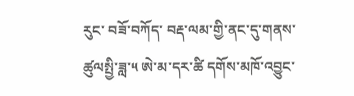རུང་ བཟོ་བཀོད་ བརྡ་ལམ་གྱི་ནང་དུ་གནས་ཚུལསྤྱི་ཟླ་༥ ཨེ་མ་དར་ཚི དགོས་མཁོ་འབྱུང་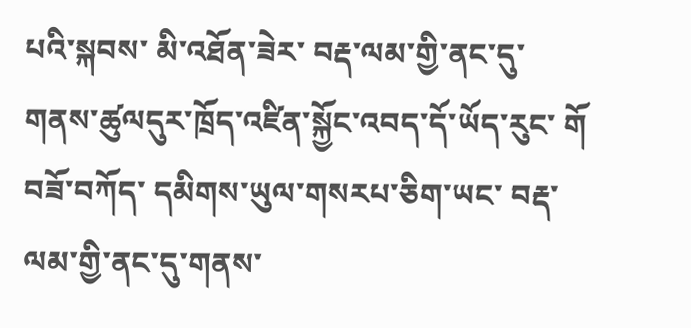པའི་སྐབས་ མི་འཐོན་ཟེར་ བརྡ་ལམ་གྱི་ནང་དུ་གནས་ཚུལདུར་ཁྲོད་འཛིན་སྐྱོང་འབད་དོ་ཡོད་རུང་ གོ བཟོ་བཀོད་ དམིགས་ཡུལ་གསརཔ་ཅིག་ཡང་ བརྡ་ལམ་གྱི་ནང་དུ་གནས་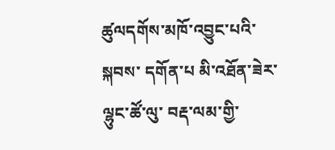ཚུལདགོས་མཁོ་འབྱུང་པའི་སྐབས་ དགོན་པ མི་འཐོན་ཟེར་ ལྷུང་ཚོ་ལུ་ བརྡ་ལམ་གྱི་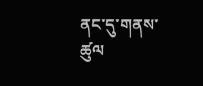ནང་དུ་གནས་ཚུལ